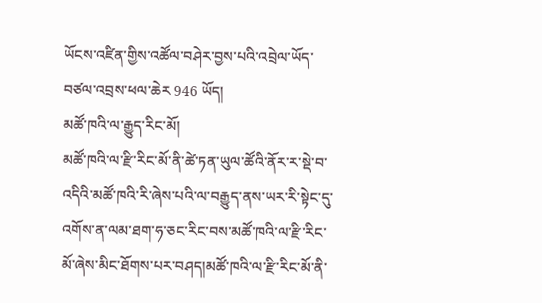ཡོངས་འཛིན་གྱིས་འཚོལ་བཤེར་བྱས་པའི་འབྲེལ་ཡོད་བཙལ་འབྲས་ཕལ་ཆེར 946 ཡོད།
མཚོ་ཁའི་ལ་རྒྱུད་རིང་མོ།
མཚོ་ཁའི་ལ་རྫི་རིང་མོ་ནི་ཚེ་ཏན་ཡུལ་ཚོའི་ནོར་ར་སྡེ་བ་འདིའི་མཚོ་ཁའི་རི་ཞེས་པའི་ལ་བརྒྱུད་ནས་ཡར་རི་སྟེང་དུ་འགོས་ན་ལམ་ཐག་ཧ་ཅང་རིང་བས་མཚོ་ཁའི་ལ་རྫི་རིང་མོ་ཞེས་མིང་ཐོགས་པར་བཤད།མཚོ་ཁའི་ལ་རྫི་རིང་མོ་ནི་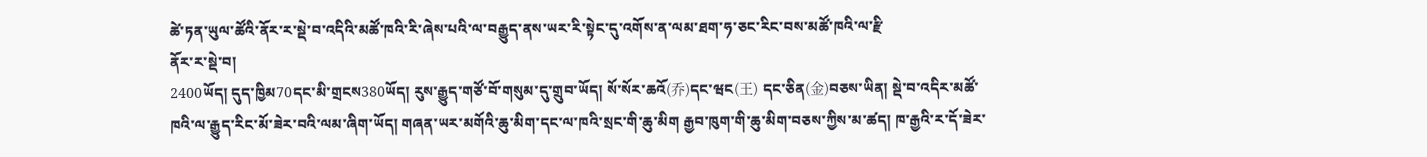ཚེ་ཏན་ཡུལ་ཚོའི་ནོར་ར་སྡེ་བ་འདིའི་མཚོ་ཁའི་རི་ཞེས་པའི་ལ་བརྒྱུད་ནས་ཡར་རི་སྟེང་དུ་འགོས་ན་ལམ་ཐག་ཧ་ཅང་རིང་བས་མཚོ་ཁའི་ལ་རྫི
ནོར་ར་སྡེ་བ།
2400ཡོད། དུད་ཁྱིམ70དང་མི་གྲངས380ཡོད། རུས་རྒྱུད་གཙོ་བོ་གསུམ་དུ་གྲུབ་ཡོད། སོ་སོར་ཆའོ(乔)དང་ཝང(王) དང་ཅིན(金)བཅས་ཡིན། སྡེ་བ་འདིར་མཚོ་ཁའི་ལ་རྒྱུད་རིང་མོ་ཟེར་བའི་ལམ་ཞིག་ཡོད། གཞན་ཡར་མགོའི་ཆུ་མིག་དང་ལ་ཁའི་སྲང་གི་ཆུ་མིག རྒྱབ་ཁུག་གི་ཆུ་མིག་བཅས་ཀྱིས་མ་ཚད། ཁ་རྒྱའི་ར་དོ་ཟེར་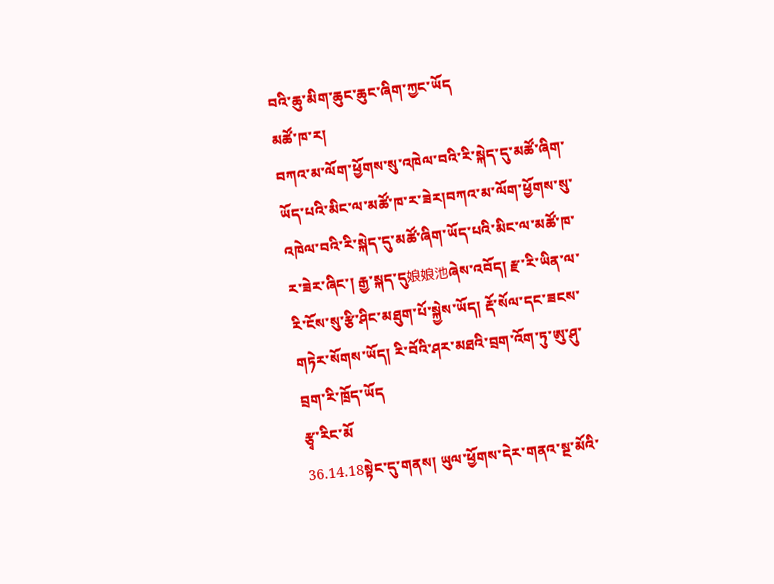བའི་ཆུ་མིག་ཆུང་ཆུང་ཞིག་ཀྱང་ཡོད
མཚོ་ཁ་ར།
བཀའ་མ་ལོག་ཕྱོགས་སུ་འཁེལ་བའི་རི་སྐེད་དུ་མཚོ་ཞིག་ཡོད་པའི་མིང་ལ་མཚོ་ཁ་ར་ཟེར།བཀའ་མ་ལོག་ཕྱོགས་སུ་འཁེལ་བའི་རི་སྐེད་དུ་མཚོ་ཞིག་ཡོད་པའི་མིང་ལ་མཚོ་ཁ་ར་ཟེར་ཞིང་། རྒྱ་སྐད་དུ娘娘池ཞེས་འབོད། རྫ་རི་ཡིན་ལ་རི་ངོས་སུ་རྩི་ཤིང་མཐུག་པོ་སྐྱེས་ཡོད། རྡོ་སོལ་དང་ཟངས་གཏེར་སོགས་ཡོད། རི་བོའི་ཤར་མཐའི་བྲག་འོག་ཏུ་ཨུ་ཤུ་བྲག་རི་ཁྲོད་ཡོད
རྩྭ་རིང་མོ
36.14.18སྟེང་དུ་གནས། ཡུལ་ཕྱོགས་དེར་གནའ་སྔ་མོའི་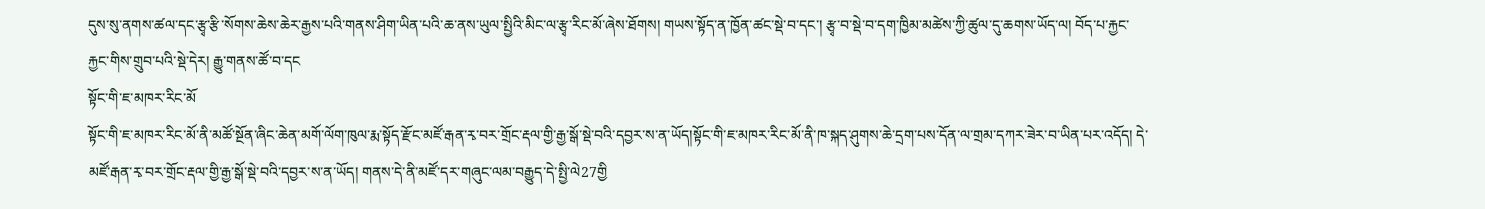དུས་སུ་ནགས་ཚལ་དང་རྩྭ་རྩི་སོགས་ཆེས་ཆེར་རྒྱས་པའི་གནས་ཤིག་ཡིན་པའི་ཆ་ནས་ཡུལ་སྤྱིའི་མིང་ལ་རྩྭ་རིང་མོ་ཞེས་ཐོགས། གཡས་སྟོད་ན་ཁྱོན་ཚང་སྡེ་བ་དང་། རྩྭ་བ་སྡེ་བ་དག་ཁྱིམ་མཚེས་ཀྱི་ཚུལ་དུ་ཆགས་ཡོད་ལ། བོད་པ་རྐྱང་རྐྱང་གིས་གྲུབ་པའི་སྡེ་དེར། རྒྱུ་གནས་ཚོ་བ་དང
སྟོང་གི་ཇ་མཁར་རིང་མོ
སྟོང་གི་ཇ་མཁར་རིང་མོ་ནི་མཚོ་སྔོན་ཞིང་ཆེན་མགོ་ལོག་ཁུལ་རྨ་སྟོད་རྫོང་མཛོ་རྒན་རྭ་བར་གྲོང་རྡལ་གྱི་རྒྱ་སྒོ་སྡེ་བའི་དབྱར་ས་ན་ཡོད།སྟོང་གི་ཇ་མཁར་རིང་མོ་ནི་ཁ་སྐད་ཤུགས་ཆེ་དྲག་པས་དོན་ལ་གྲམ་དཀར་ཟེར་བ་ཡིན་པར་འདོད། དེ་མཛོ་རྒན་རྭ་བར་གྲོང་རྡལ་གྱི་རྒྱ་སྒོ་སྡེ་བའི་དབྱར་ས་ན་ཡོད། གནས་དེ་ནི་མཛོ་དར་གཞུང་ལམ་བརྒྱུད་དེ་སྤྱི་ལེ27གྱི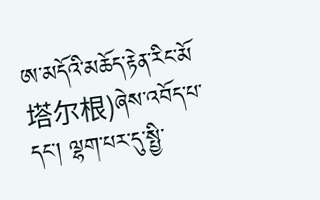ཨ་མདོའི་མཆོད་རྟེན་རིང་མོ
塔尔根)ཞེས་འབོད་པ་དང་། ལྷག་པར་དུ་སྤྱི་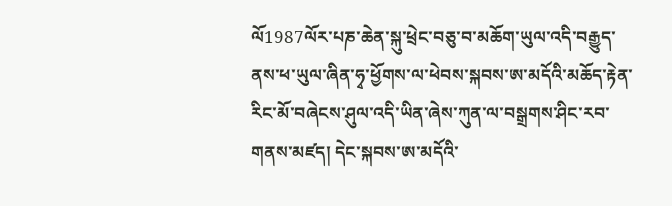ལོ1987ལོར་པཎ་ཆེན་སྐུ་ཕྲེང་བཅུ་བ་མཆོག་ཡུལ་འདི་བརྒྱུད་ནས་ཕ་ཡུལ་ཞིན་ཧྭ་ཕྱོགས་ལ་ཕེབས་སྐབས་ཨ་མདོའི་མཆོད་རྟེན་རིང་མོ་བཞེངས་ཤུལ་འདི་ཡིན་ཞེས་ཀུན་ལ་བསྒྲགས་ཤིང་རབ་གནས་མཛད། དེང་སྐབས་ཨ་མདོའི་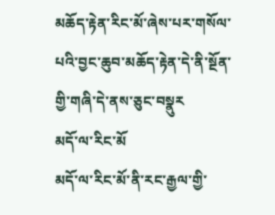མཆོད་རྟེན་རིང་མོ་ཞེས་པར་གསོལ་པའི་བྱང་ཆུབ་མཆོད་རྟེན་དེ་ནི་སྔོན་གྱི་གཞི་དེ་ནས་ཅུང་བསྣུར
མདོ་ལ་རིང་མོ
མདོ་ལ་རིང་མོ་ནི་རང་རྒྱལ་གྱི་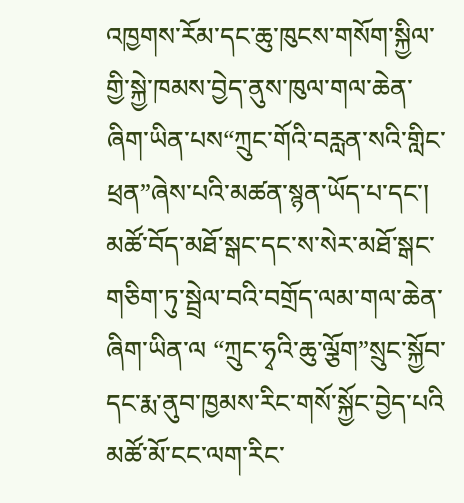འཁྱགས་རོམ་དང་ཆུ་ཁུངས་གསོག་སྐྱིལ་གྱི་སྐྱེ་ཁམས་བྱེད་ནུས་ཁུལ་གལ་ཆེན་ཞིག་ཡིན་པས“ཀྲུང་གོའི་བརླན་སའི་གླིང་ཕྲན”ཞེས་པའི་མཚན་སྙན་ཡོད་པ་དང་། མཚོ་བོད་མཐོ་སྒང་དང་ས་སེར་མཐོ་སྒང་གཅིག་ཏུ་སྦྲེལ་བའི་བགྲོད་ལམ་གལ་ཆེན་ཞིག་ཡིན་ལ “ཀྲུང་ཧྭའི་ཆུ་ལྕོག”སྲུང་སྐྱོབ་དང་རྨ་ནུབ་ཁྱམས་རིང་གསོ་སྐྱོང་བྱེད་པའི
མཚོ་མོ་ངང་ལག་རིང་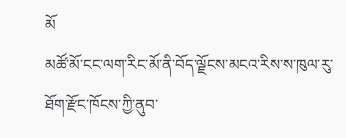མོ
མཚོ་མོ་ངང་ལག་རིང་མོ་ནི་བོད་ལྗོངས་མངའ་རིས་ས་ཁུལ་རུ་ཐོག་རྫོང་ཁོངས་ཀྱི་ནུབ་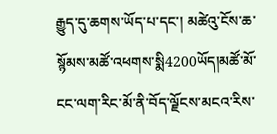རྒྱུད་དུ་ཆགས་ཡོད་པ་དང་། མཚེའུ་ངོས་ཆ་སྙོམས་མཚོ་འཕགས་སྨི4200ཡོད།མཚོ་མོ་ངང་ལག་རིང་མོ་ནི་བོད་ལྗོངས་མངའ་རིས་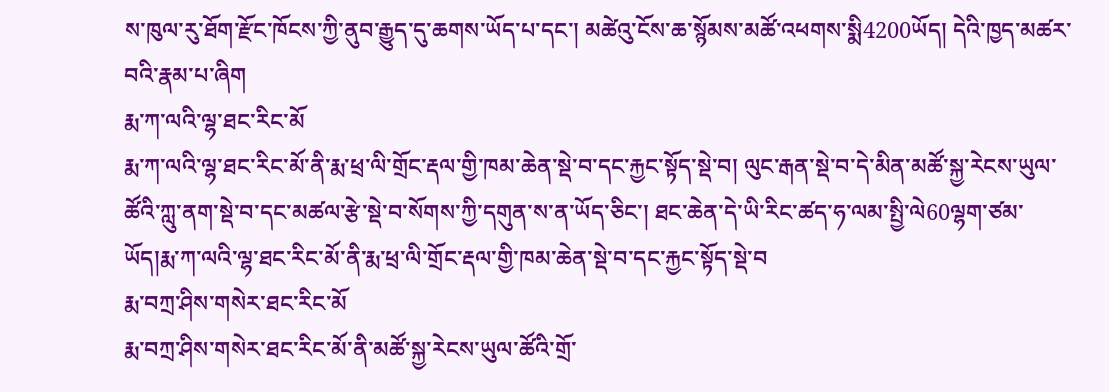ས་ཁུལ་རུ་ཐོག་རྫོང་ཁོངས་ཀྱི་ནུབ་རྒྱུད་དུ་ཆགས་ཡོད་པ་དང་། མཚེའུ་ངོས་ཆ་སྙོམས་མཚོ་འཕགས་སྨི4200ཡོད། དེའི་ཁྱད་མཚར་བའི་རྣམ་པ་ཞིག
རྨ་ཀ་ལའི་ལྷ་ཐང་རིང་མོ
རྨ་ཀ་ལའི་ལྷ་ཐང་རིང་མོ་ནི་རྨ་ཕྲ་ལི་གྲོང་རྡལ་གྱི་ཁམ་ཆེན་སྡེ་བ་དང་རྐྱང་སྟོད་སྡེ་བ། ལུང་རྒན་སྡེ་བ་དེ་མིན་མཚོ་སྐྱ་རེངས་ཡུལ་ཚོའི་ཀླུ་ནག་སྡེ་བ་དང་མཚལ་རྩེ་སྡེ་བ་སོགས་ཀྱི་དགུན་ས་ན་ཡོད་ཅིང་། ཐང་ཆེན་དེ་ཡི་རིང་ཚད་ཧ་ལམ་སྤྱི་ལེ60ལྷག་ཙམ་ཡོད།རྨ་ཀ་ལའི་ལྷ་ཐང་རིང་མོ་ནི་རྨ་ཕྲ་ལི་གྲོང་རྡལ་གྱི་ཁམ་ཆེན་སྡེ་བ་དང་རྐྱང་སྟོད་སྡེ་བ
རྨ་བཀྲ་ཤིས་གསེར་ཐང་རིང་མོ
རྨ་བཀྲ་ཤིས་གསེར་ཐང་རིང་མོ་ནི་མཚོ་སྐྱ་རེངས་ཡུལ་ཚོའི་གྲོ་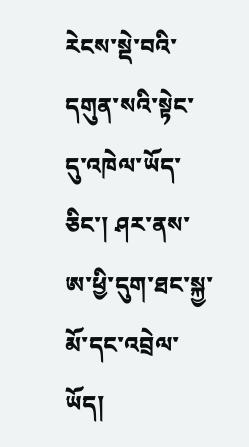རེངས་སྡེ་བའི་དགུན་སའི་སྟེང་དུ་འཁེལ་ཡོད་ཅིང་། ཤར་ནས་ཨ་ཕྱི་དུག་ཐང་སྐྱ་མོ་དང་འབྲེལ་ཡོད།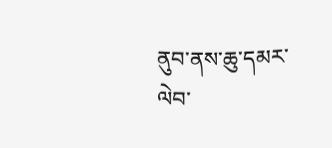ནུབ་ནས་ཆུ་དམར་ལེབ་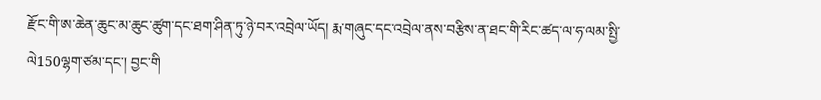རྫོང་གི་ཨ་ཆེན་ཆུང་མ་ཆུང་ཚུག་དང་ཐག་ཤིན་ཏུ་ཉེ་བར་འབྲེལ་ཡོད། རྨ་གཞུང་དང་འབྲེལ་ནས་བརྩིས་ན་ཐང་གི་རིང་ཚད་ལ་ཧ་ལམ་སྤྱི་ལེ150ལྷག་ཙམ་དང་། བྱང་གི